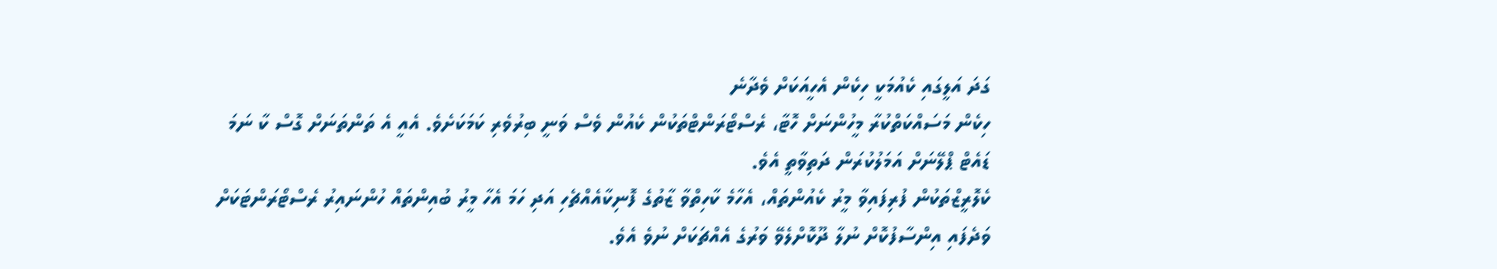ގަދަ އަލީގައި ކެއުމަކީ ހިކެން އެހީއަކަށް ވެދާނެ
ހިކެން މަސައްކަތްކުރާ މީހުންނަށް ހޮޓާ، ރެސްޓޯރަންޓްތަކުން ކެއުން ވެސް ވަނީ ބިރުވެރި ކަމަކަށެވެ. އެއީ އެ ތަންތަނަށް ގޮސް ކާ ނަމަ ޑައެޓް ޕްލޭނަށް އަމަލުކުރަން ދަތިވާތީ އެވެ.
ކެލޮރީޒްތަކުން ފުރިފައިވާ މީރު ކެއުންތައް، އެހާމެ ކާހިތްވާ ޒާތުގެ ފޮނިކާއެއްޗެހި އަދި ހަމަ އެހާ މީރު ބުއިންތައް ހުންނައިރު ރެސްޓޯރަންޓަކަށް ވަދެފައި އިންސާފުކޮށް ނުލާ ދޫކޮށްލެވޭ ވަރުގެ އެއްޗަކަށް ނުވެ އެވެ.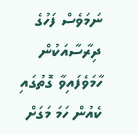ނަމަވެސް ފަހުގެ ދިރާސާއަކުން ހާމަވެފައިވާ ގޮތުގައި ކެއުން ހަމަ މަގަށް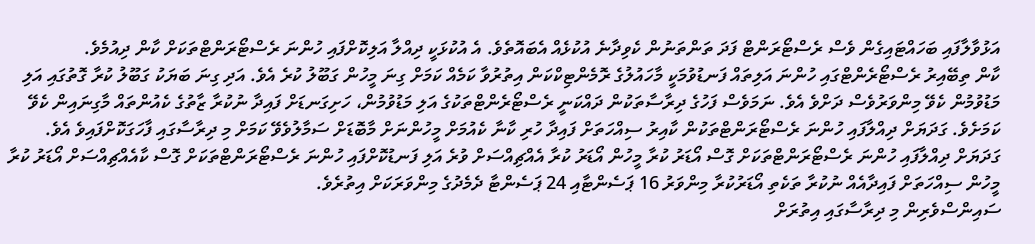އަޅުވާލާފައި ބަހައްޓައިގެން ވެސް ރެސްޓޯރަންޓް ފަދަ ތަންތަނުން ކެވިދާނެ އުކުޅެއް އެބައޮތެވެ. އެ އުކުޅަކީ ދިއްލާ އަލިކޮށްފައި ހުންނަ ރެސްޓޯރަންޓްތަކަށް ކާން ދިއުމެވެ.
ކާން ތިބޭއިރު ރެސްޓޯރެންޓްގައި ހުންނަ އަލިތައް ފަނޑުވުމަކީ މާހައުލުގެ ރޮމެންޓިކްކަން އިތުރުވާ ކަމެއް ކަމަށް ގިނަ މީހުން ގަބޫލު ކުރެ އެވެ. އަދި ގިނަ ބަޔަކު ގަބޫލު ކުރާ ގޮތުގައި އަލި މަޑުވުމުން ކެވޭ މިންވަރުވެސް ދަށްވެ އެވެ. ނަމަވެސް ފަހުގެ ދިރާސާތަކުން ދައްކަނީ ރެސްޓޯރެންޓްތަކުގެ އަލި މަޑުވުމުން، ހަށިގަނޑަށް ފައިދާ ނުކުރާ ޒާތުގެ ކެއުންތައް މާގިނައިން ކެވޭ ކަމަށެވެ. ގަދަޔަށް ދިއްލާފައި ހުންނަ ރެސްޓޯރަންޓްތަކުން ކާއިރު ސިއްހަތަށް ފައިދާ ހުރި ކާނާ ކެއުމަށް މީހުންނަށް މާބޮޑަށް ސަމާލުވެވޭ ކަމަށް މި ދިރާސާގައި ފާހަގަކޮށްފައިވެ އެވެ.
ގަދަޔަށް ދިއްލާފައި ހުންނަ ރެސްޓޯރަންޓްތަކަށް ގޮސް އޯޑަރު ކުރާ މީހުން އޯޑަރު ކުރާ އެއްޗިއްސަށް ވުރެ އަލި ފަނޑުކޮށްފައި ހުންނަ ރެސްޓޯރަންޓްތަކަށް ގޮސް ކާއެއްޗިއްސަށް އޯޑަރު ކުރާ މީހުން ސިއްހަތަށް ފައިދާއެއް ނުކުރާ ތަކެތި އޯޑަރުކުރާ މިންވަރު 16 ޕަސެންޓާއި 24 ޕަސެންޓާ ދެމެދުގެ މިންވަރަކަށް އިތުރެވެ.
ސައިންސްވެރިން މި ދިރާސާގައި އިތުރަށް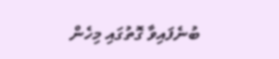ބުނެފައިވާ ގޮތުގައި މިހެން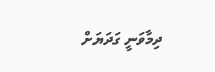ދިމާވަނީ ގަދަޔަށް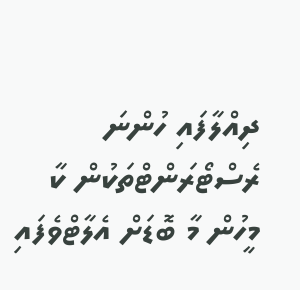ދިއްލާފައި ހުންނަ ރެސްޓޯރަންޓްތަކުން ކާ މީހުން މާ ބޮޑަށް އެލާޓްވެފައި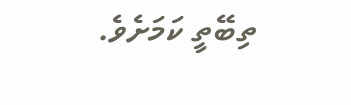ތިބޭތީ ކަމަށެވެ.